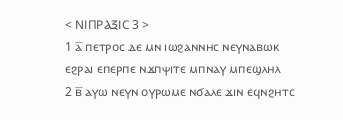< ⲚⲒⲠⲢⲀⲜⲒⲤ 3 >
1 ⲁ̅ ⲡⲉⲧⲣⲟⲥ ⲇⲉ ⲙⲛ ⲓⲱϩⲁⲛⲛⲏⲥ ⲛⲉⲩⲛⲁⲃⲱⲕ ⲉϩⲣⲁⲓ ⲉⲡⲉⲣⲡⲉ ⲛϫⲡⲯⲓⲧⲉ ⲙⲡⲛⲁⲩ ⲙⲡⲉϣⲗⲏⲗ
2 ⲃ̅ ⲁⲩⲱ ⲛⲉⲩⲛ ⲟⲩⲣⲱⲙⲉ ⲛϭⲁⲗⲉ ϫⲓⲛ ⲉϥⲛϩⲏⲧⲥ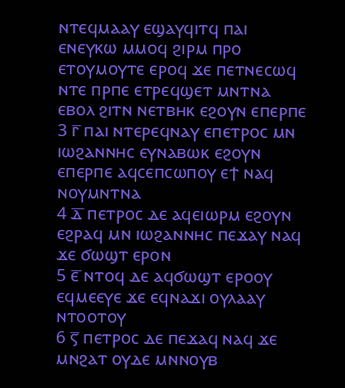ⲛⲧⲉϥⲙⲁⲁⲩ ⲉϣⲁⲩϥⲓⲧϥ ⲡⲁⲓ ⲉⲛⲉⲩⲕⲱ ⲙⲙⲟϥ ϩⲓⲣⲙ ⲡⲣⲟ ⲉⲧⲟⲩⲙⲟⲩⲧⲉ ⲉⲣⲟϥ ϫⲉ ⲡⲉⲧⲛⲉⲥⲱϥ ⲛⲧⲉ ⲡⲣⲡⲉ ⲉⲧⲣⲉϥϣⲉⲧ ⲙⲛⲧⲛⲁ ⲉⲃⲟⲗ ϩⲓⲧⲛ ⲛⲉⲧⲃⲏⲕ ⲉϩⲟⲩⲛ ⲉⲡⲉⲣⲡⲉ
3 ⲅ̅ ⲡⲁⲓ ⲛⲧⲉⲣⲉϥⲛⲁⲩ ⲉⲡⲉⲧⲣⲟⲥ ⲙⲛ ⲓⲱϩⲁⲛⲛⲏⲥ ⲉⲩⲛⲁⲃⲱⲕ ⲉϩⲟⲩⲛ ⲉⲡⲉⲣⲡⲉ ⲁϥⲥⲉⲡⲥⲱⲡⲟⲩ ⲉϯ ⲛⲁϥ ⲛⲟⲩⲙⲛⲧⲛⲁ
4 ⲇ̅ ⲡⲉⲧⲣⲟⲥ ⲇⲉ ⲁϥⲉⲓⲱⲣⲙ ⲉϩⲟⲩⲛ ⲉϩⲣⲁϥ ⲙⲛ ⲓⲱϩⲁⲛⲛⲏⲥ ⲡⲉϫⲁⲩ ⲛⲁϥ ϫⲉ ϭⲱϣⲧ ⲉⲣⲟⲛ
5 ⲉ̅ ⲛⲧⲟϥ ⲇⲉ ⲁϥϭⲱϣⲧ ⲉⲣⲟⲟⲩ ⲉϥⲙⲉⲉⲩⲉ ϫⲉ ⲉϥⲛⲁϫⲓ ⲟⲩⲗⲁⲁⲩ ⲛⲧⲟⲟⲧⲟⲩ
6 ⲋ̅ ⲡⲉⲧⲣⲟⲥ ⲇⲉ ⲡⲉϫⲁϥ ⲛⲁϥ ϫⲉ ⲙⲛϩⲁⲧ ⲟⲩⲇⲉ ⲙⲛⲛⲟⲩⲃ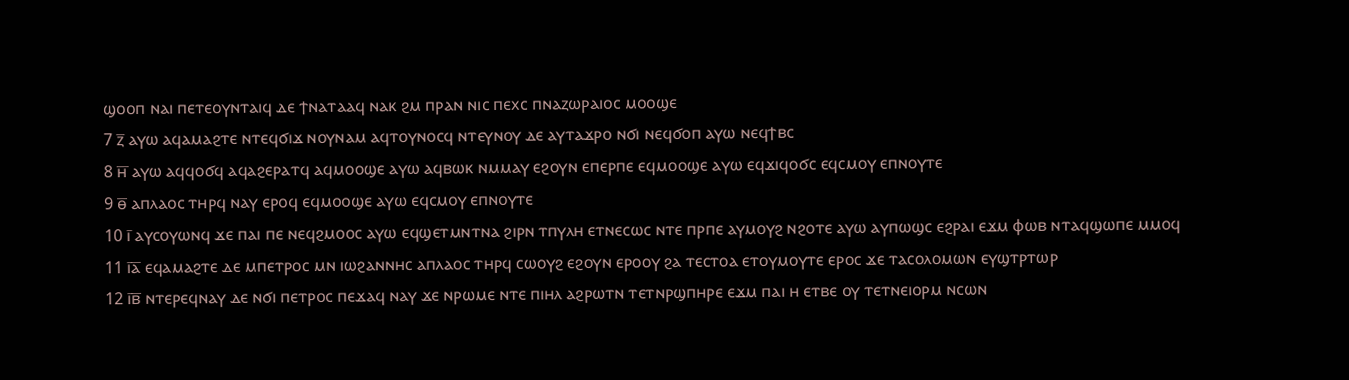ϣⲟⲟⲡ ⲛⲁⲓ ⲡⲉⲧⲉⲟⲩⲛⲧⲁⲓϥ ⲇⲉ ϯⲛⲁⲧⲁⲁϥ ⲛⲁⲕ ϩⲙ ⲡⲣⲁⲛ ⲛⲓⲥ ⲡⲉⲭⲥ ⲡⲛⲁⲍⲱⲣⲁⲓⲟⲥ ⲙⲟⲟϣⲉ
7 ⲍ̅ ⲁⲩⲱ ⲁϥⲁⲙⲁϩⲧⲉ ⲛⲧⲉϥϭⲓϫ ⲛⲟⲩⲛⲁⲙ ⲁϥⲧⲟⲩⲛⲟⲥϥ ⲛⲧⲉⲩⲛⲟⲩ ⲇⲉ ⲁⲩⲧⲁϫⲣⲟ ⲛϭⲓ ⲛⲉϥϭⲟⲡ ⲁⲩⲱ ⲛⲉϥϯⲃⲥ
8 ⲏ̅ ⲁⲩⲱ ⲁϥϥⲟϭϥ ⲁϥⲁϩⲉⲣⲁⲧϥ ⲁϥⲙⲟⲟϣⲉ ⲁⲩⲱ ⲁϥⲃⲱⲕ ⲛⲙⲙⲁⲩ ⲉϩⲟⲩⲛ ⲉⲡⲉⲣⲡⲉ ⲉϥⲙⲟⲟϣⲉ ⲁⲩⲱ ⲉϥϫⲓϥⲟϭⲥ ⲉϥⲥⲙⲟⲩ ⲉⲡⲛⲟⲩⲧⲉ
9 ⲑ̅ ⲁⲡⲗⲁⲟⲥ ⲧⲏⲣϥ ⲛⲁⲩ ⲉⲣⲟϥ ⲉϥⲙⲟⲟϣⲉ ⲁⲩⲱ ⲉϥⲥⲙⲟⲩ ⲉⲡⲛⲟⲩⲧⲉ
10 ⲓ̅ ⲁⲩⲥⲟⲩⲱⲛϥ ϫⲉ ⲡⲁⲓ ⲡⲉ ⲛⲉϥϩⲙⲟⲟⲥ ⲁⲩⲱ ⲉϥϣⲉⲧⲙⲛⲧⲛⲁ ϩⲓⲣⲛ ⲧⲡⲩⲗⲏ ⲉⲧⲛⲉⲥⲱⲥ ⲛⲧⲉ ⲡⲣⲡⲉ ⲁⲩⲙⲟⲩϩ ⲛϩⲟⲧⲉ ⲁⲩⲱ ⲁⲩⲡⲱϣⲥ ⲉϩⲣⲁⲓ ⲉϫⲙ ⲫⲱⲃ ⲛⲧⲁϥϣⲱⲡⲉ ⲙⲙⲟϥ
11 ⲓ̅ⲁ̅ ⲉϥⲁⲙⲁϩⲧⲉ ⲇⲉ ⲙⲡⲉⲧⲣⲟⲥ ⲙⲛ ⲓⲱϩⲁⲛⲛⲏⲥ ⲁⲡⲗⲁⲟⲥ ⲧⲏⲣϥ ⲥⲱⲟⲩϩ ⲉϩⲟⲩⲛ ⲉⲣⲟⲟⲩ ϩⲁ ⲧⲉⲥⲧⲟⲁ ⲉⲧⲟⲩⲙⲟⲩⲧⲉ ⲉⲣⲟⲥ ϫⲉ ⲧⲁⲥⲟⲗⲟⲙⲱⲛ ⲉⲩϣⲧⲣⲧⲱⲣ
12 ⲓ̅ⲃ̅ ⲛⲧⲉⲣⲉϥⲛⲁⲩ ⲇⲉ ⲛϭⲓ ⲡⲉⲧⲣⲟⲥ ⲡⲉϫⲁϥ ⲛⲁⲩ ϫⲉ ⲛⲣⲱⲙⲉ ⲛⲧⲉ ⲡⲓⲏⲗ ⲁϩⲣⲱⲧⲛ ⲧⲉⲧⲛⲣϣⲡⲏⲣⲉ ⲉϫⲙ ⲡⲁⲓ ⲏ ⲉⲧⲃⲉ ⲟⲩ ⲧⲉⲧⲛⲉⲓⲟⲣⲙ ⲛⲥⲱⲛ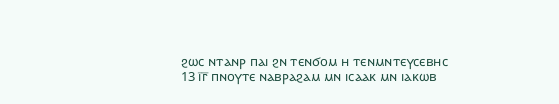ϩⲱⲥ ⲛⲧⲁⲛⲣ ⲡⲁⲓ ϩⲛ ⲧⲉⲛϭⲟⲙ ⲏ ⲧⲉⲛⲙⲛⲧⲉⲩⲥⲉⲃⲏⲥ
13 ⲓ̅ⲅ̅ ⲡⲛⲟⲩⲧⲉ ⲛⲁⲃⲣⲁϩⲁⲙ ⲙⲛ ⲓⲥⲁⲁⲕ ⲙⲛ ⲓⲁⲕⲱⲃ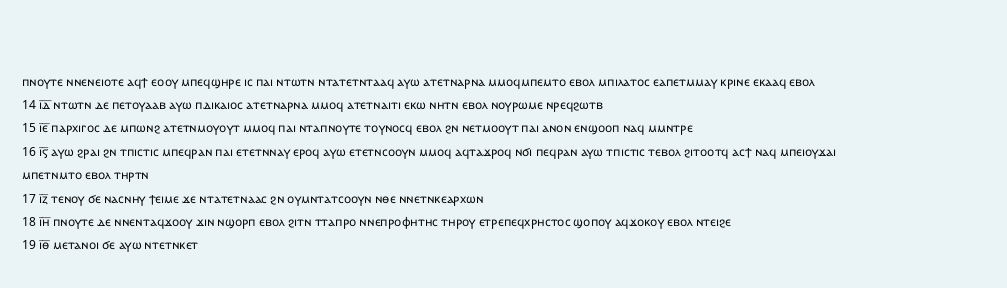ⲡⲛⲟⲩⲧⲉ ⲛⲛⲉⲛⲉⲓⲟⲧⲉ ⲁϥϯ ⲉⲟⲟⲩ ⲙⲡⲉϥϣⲏⲣⲉ ⲓⲥ ⲡⲁⲓ ⲛⲧⲱⲧⲛ ⲛⲧⲁⲧⲉⲧⲛⲧⲁⲁϥ ⲁⲩⲱ ⲁⲧⲉⲧⲛⲁⲣⲛⲁ ⲙⲙⲟϥⲙⲡⲉⲙⲧⲟ ⲉⲃⲟⲗ ⲙⲡⲓⲗⲁⲧⲟⲥ ⲉⲁⲡⲉⲧⲙⲙⲁⲩ ⲕⲣⲓⲛⲉ ⲉⲕⲁⲁϥ ⲉⲃⲟⲗ
14 ⲓ̅ⲇ̅ ⲛⲧⲱⲧⲛ ⲇⲉ ⲡⲉⲧⲟⲩⲁⲁⲃ ⲁⲩⲱ ⲡⲇⲓⲕⲁⲓⲟⲥ ⲁⲧⲉⲧⲛⲁⲣⲛⲁ ⲙⲙⲟϥ ⲁⲧⲉⲧⲛⲁⲓⲧⲓ ⲉⲕⲱ ⲛⲏⲧⲛ ⲉⲃⲟⲗ ⲛⲟⲩⲣⲱⲙⲉ ⲛⲣⲉϥϩⲱⲧⲃ
15 ⲓ̅ⲉ̅ ⲡⲁⲣⲭⲓⲅⲟⲥ ⲇⲉ ⲙⲡⲱⲛϩ ⲁⲧⲉⲧⲛⲙⲟⲩⲟⲩⲧ ⲙⲙⲟϥ ⲡⲁⲓ ⲛⲧⲁⲡⲛⲟⲩⲧⲉ ⲧⲟⲩⲛⲟⲥϥ ⲉⲃⲟⲗ ϩⲛ ⲛⲉⲧⲙⲟⲟⲩⲧ ⲡⲁⲓ ⲁⲛⲟⲛ ⲉⲛϣⲟⲟⲡ ⲛⲁϥ ⲙⲙⲛⲧⲣⲉ
16 ⲓ̅ⲋ̅ ⲁⲩⲱ ϩⲣⲁⲓ ϩⲛ ⲧⲡⲓⲥⲧⲓⲥ ⲙⲡⲉϥⲣⲁⲛ ⲡⲁⲓ ⲉⲧⲉⲧⲛⲛⲁⲩ ⲉⲣⲟϥ ⲁⲩⲱ ⲉⲧⲉⲧⲛⲥⲟⲟⲩⲛ ⲙⲙⲟϥ ⲁϥⲧⲁϫⲣⲟϥ ⲛϭⲓ ⲡⲉϥⲣⲁⲛ ⲁⲩⲱ ⲧⲡⲓⲥⲧⲓⲥ ⲧⲉⲃⲟⲗ ϩⲓⲧⲟⲟⲧϥ ⲁⲥϯ ⲛⲁϥ ⲙⲡⲉⲓⲟⲩϫⲁⲓ ⲙⲡⲉⲧⲛⲙⲧⲟ ⲉⲃⲟⲗ ⲧⲏⲣⲧⲛ
17 ⲓ̅ⲍ̅ ⲧⲉⲛⲟⲩ ϭⲉ ⲛⲁⲥⲛⲏⲩ ϯⲉⲓⲙⲉ ϫⲉ ⲛⲧⲁⲧⲉⲧⲛⲁⲁⲥ ϩⲛ ⲟⲩⲙⲛⲧⲁⲧⲥⲟⲟⲩⲛ ⲛⲑⲉ ⲛⲛⲉⲧⲛⲕⲉⲁⲣⲭⲱⲛ
18 ⲓ̅ⲏ̅ ⲡⲛⲟⲩⲧⲉ ⲇⲉ ⲛⲛⲉⲛⲧⲁϥϫⲟⲟⲩ ϫⲓⲛ ⲛϣⲟⲣⲡ ⲉⲃⲟⲗ ϩⲓⲧⲛ ⲧⲧⲁⲡⲣⲟ ⲛⲛⲉⲡⲣⲟⲫⲏⲧⲏⲥ ⲧⲏⲣⲟⲩ ⲉⲧⲣⲉⲡⲉϥⲭⲣⲏⲥⲧⲟⲥ ϣⲟⲡⲟⲩ ⲁϥϫⲟⲕⲟⲩ ⲉⲃⲟⲗ ⲛⲧⲉⲓϩⲉ
19 ⲓ̅ⲑ̅ ⲙⲉⲧⲁⲛⲟⲓ ϭⲉ ⲁⲩⲱ ⲛⲧⲉⲧⲛⲕⲉⲧ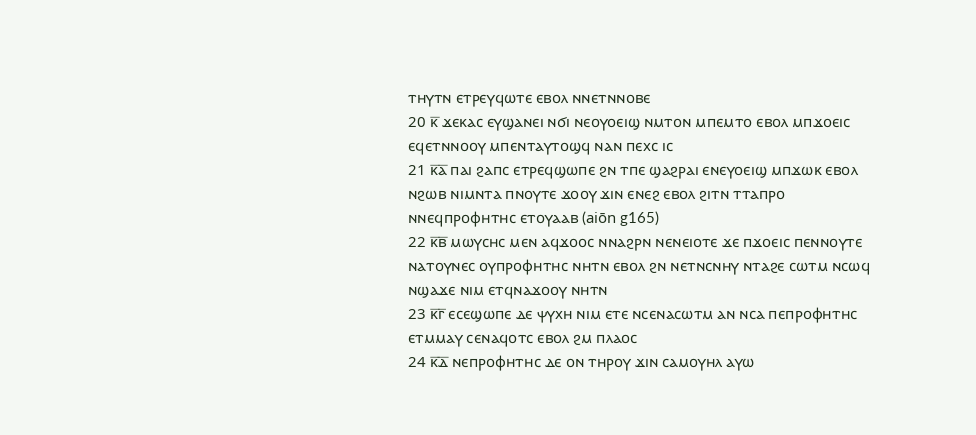ⲧⲏⲩⲧⲛ ⲉⲧⲣⲉⲩϥⲱⲧⲉ ⲉⲃⲟⲗ ⲛⲛⲉⲧⲛⲛⲟⲃⲉ
20 ⲕ̅ ϫⲉⲕⲁⲥ ⲉⲩϣⲁⲛⲉⲓ ⲛϭⲓ ⲛⲉⲟⲩⲟⲉⲓϣ ⲛⲙⲧⲟⲛ ⲙⲡⲉⲙⲧⲟ ⲉⲃⲟⲗ ⲙⲡϫⲟⲉⲓⲥ ⲉϥⲉⲧⲛⲛⲟⲟⲩ ⲙⲡⲉⲛⲧⲁⲩⲧⲟϣϥ ⲛⲁⲛ ⲡⲉⲭⲥ ⲓⲥ
21 ⲕ̅ⲁ̅ ⲡⲁⲓ ϩⲁⲡⲥ ⲉⲧⲣⲉϥϣⲱⲡⲉ ϩⲛ ⲧⲡⲉ ϣⲁϩⲣⲁⲓ ⲉⲛⲉⲩⲟⲉⲓϣ ⲙⲡϫⲱⲕ ⲉⲃⲟⲗ ⲛϩⲱⲃ ⲛⲓⲙⲛⲧⲁ ⲡⲛⲟⲩⲧⲉ ϫⲟⲟⲩ ϫⲓⲛ ⲉⲛⲉϩ ⲉⲃⲟⲗ ϩⲓⲧⲛ ⲧⲧⲁⲡⲣⲟ ⲛⲛⲉϥⲡⲣⲟⲫⲏⲧⲏⲥ ⲉⲧⲟⲩⲁⲁⲃ (aiōn g165)
22 ⲕ̅ⲃ̅ ⲙⲱⲩⲥⲏⲥ ⲙⲉⲛ ⲁϥϫⲟⲟⲥ ⲛⲛⲁϩⲣⲛ ⲛⲉⲛⲉⲓⲟⲧⲉ ϫⲉ ⲡϫⲟⲉⲓⲥ ⲡⲉⲛⲛⲟⲩⲧⲉ ⲛⲁⲧⲟⲩⲛⲉⲥ ⲟⲩⲡⲣⲟⲫⲏⲧⲏⲥ ⲛⲏⲧⲛ ⲉⲃⲟⲗ ϩⲛ ⲛⲉⲧⲛⲥⲛⲏⲩ ⲛⲧⲁϩⲉ ⲥⲱⲧⲙ ⲛⲥⲱϥ ⲛϣⲁϫⲉ ⲛⲓⲙ ⲉⲧϥⲛⲁϫⲟⲟⲩ ⲛⲏⲧⲛ
23 ⲕ̅ⲅ̅ ⲉⲥⲉϣⲱⲡⲉ ⲇⲉ ⲯⲩⲭⲏ ⲛⲓⲙ ⲉⲧⲉ ⲛⲥⲉⲛⲁⲥⲱⲧⲙ ⲁⲛ ⲛⲥⲁ ⲡⲉⲡⲣⲟⲫⲏⲧⲏⲥ ⲉⲧⲙⲙⲁⲩ ⲥⲉⲛⲁϥⲟⲧⲥ ⲉⲃⲟⲗ ϩⲙ ⲡⲗⲁⲟⲥ
24 ⲕ̅ⲇ̅ ⲛⲉⲡⲣⲟⲫⲏⲧⲏⲥ ⲇⲉ ⲟⲛ ⲧⲏⲣⲟⲩ ϫⲓⲛ ⲥⲁⲙⲟⲩⲏⲗ ⲁⲩⲱ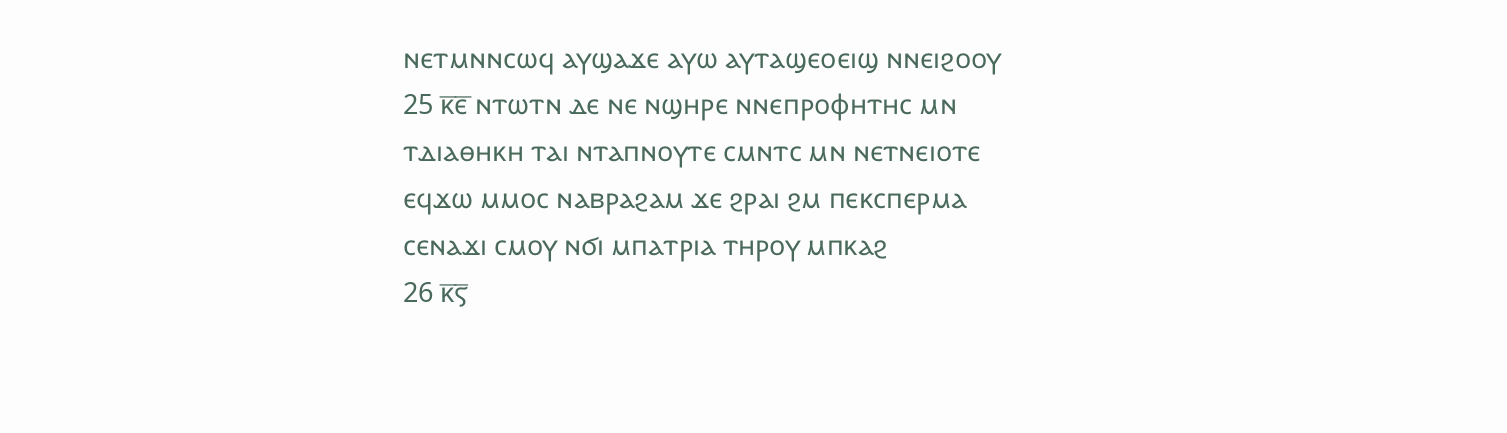ⲛⲉⲧⲙⲛⲛⲥⲱϥ ⲁⲩϣⲁϫⲉ ⲁⲩⲱ ⲁⲩⲧⲁϣⲉⲟⲉⲓϣ ⲛⲛⲉⲓϩⲟⲟⲩ
25 ⲕ̅ⲉ̅ ⲛⲧⲱⲧⲛ ⲇⲉ ⲛⲉ ⲛϣⲏⲣⲉ ⲛⲛⲉⲡⲣⲟⲫⲏⲧⲏⲥ ⲙⲛ ⲧⲇⲓⲁⲑⲏⲕⲏ ⲧⲁⲓ ⲛⲧⲁⲡⲛⲟⲩⲧⲉ ⲥⲙⲛⲧⲥ ⲙⲛ ⲛⲉⲧⲛⲉⲓⲟⲧⲉ ⲉϥϫⲱ ⲙⲙⲟⲥ ⲛⲁⲃⲣⲁϩⲁⲙ ϫⲉ ϩⲣⲁⲓ ϩⲙ ⲡⲉⲕⲥⲡⲉⲣⲙⲁ ⲥⲉⲛⲁϫⲓ ⲥⲙⲟⲩ ⲛϭⲓ ⲙⲡⲁⲧⲣⲓⲁ ⲧⲏⲣⲟⲩ ⲙⲡⲕⲁϩ
26 ⲕ̅ⲋ̅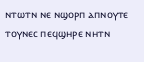ⲛⲧⲱⲧⲛ ⲛⲉ ⲛϣⲟⲣⲡ ⲁⲡⲛⲟⲩⲧⲉ ⲧⲟⲩⲛⲉⲥ ⲡⲉϥϣⲏⲣⲉ ⲛⲏⲧⲛ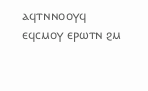ⲁϥⲧⲛⲛⲟⲟⲩϥ ⲉϥⲥⲙⲟⲩ ⲉⲣⲱⲧⲛ ϩⲙ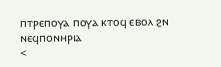ⲡⲧⲣⲉⲡⲟⲩⲁ ⲡⲟⲩⲁ ⲕⲧⲟϥ ⲉⲃⲟⲗ ϩⲛ ⲛⲉϥⲡⲟⲛⲏⲣⲓⲁ
<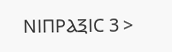ⲚⲒⲠⲢⲀⲜⲒⲤ 3 >